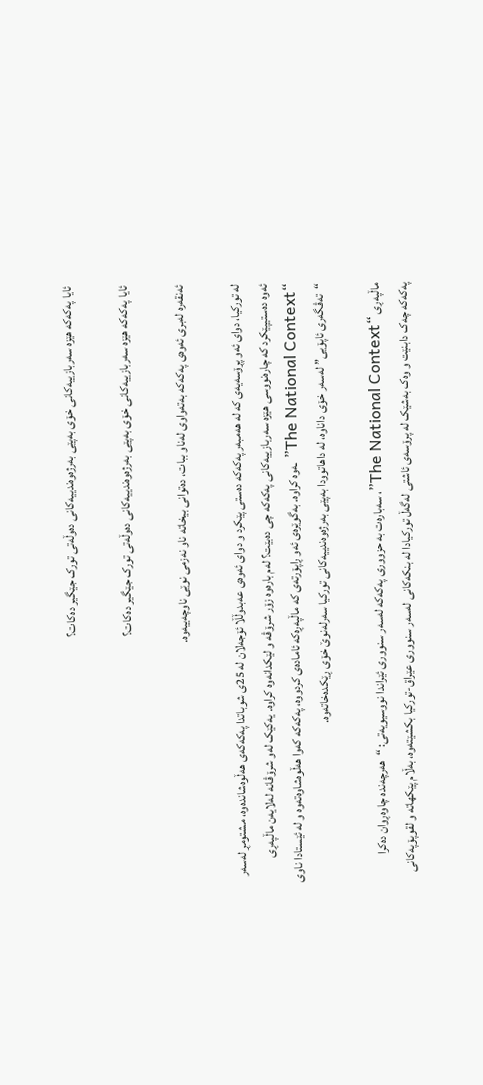ئایا پەکەکە هێزە سەربازییەکانی خۆی بەپێی بەرژەوەندییەکانی دەوڵەتی تورک جێگیر دەکات؟

ئایا پەکەکە هێزە سەربازییەکانی خۆی بەپێی بەرژەوەندییەکانی دەوڵەتی تورک جێگیر دەکات؟

ئەنقەرە لەبری ئەوەی پەکەکە بەتەواوی لەناو ببات، دەتوانی بیخاتە ناو نەزمی نوێی ناوچەییەوە.

لە تورکیا، دوای ئەو پڕۆسەیەی کە لە هەمبەر پەکەکە دەستی پێکرد و دوای ئەوەی عەبدوڵڵا ئۆجەلان لە 25ی شوباتدا پەکەکەی هەڵوەشاندەوە، مشتومڕ لەسەر ئەوە دەستیپێکرد کە چارەنووسی هێزە سەربازییەکانی پەکەکە چی دەبێت؟ لەم بارەوە زۆر شرۆڤە و لێکدانەوە کراوە. یەکێک لەو شرۆڤانە لەلایەن ماڵپەڕی “The National Context”ـەوە کراوە. بەگوێرەی ئەو ڕاپۆرتەی کە ماڵپەڕەکە ئامادەی کردووە، پەکەکە کەوا هەڵوەشاوەتەوە و لە ئێستادا ناوی “تەڤگەری ئاپۆیی” لەسەر خۆی داناوە، لە داهاتوودا بەپێی بەرژەوەندییەکانی تورکیا سەرلەنوێ خۆی ڕێکدەخاتەوە.

ماڵپەڕی “The National Context”، سەبارەت بە حزووری پەکەکە لەسەر سنووری ئێراندا نووسیویەتی: “هەرچەندە چاوەڕوان دەکرا پەکەکە چەک دابنێت و وەک بەشێک لە پرۆسەی ئاشتی لەگەڵ تورکیادا لە بنکەکانی لەسەر سنووری عێراق-تورکیا بکشێتەوە، بەڵام پێکهاتە و لقوپۆپەکانی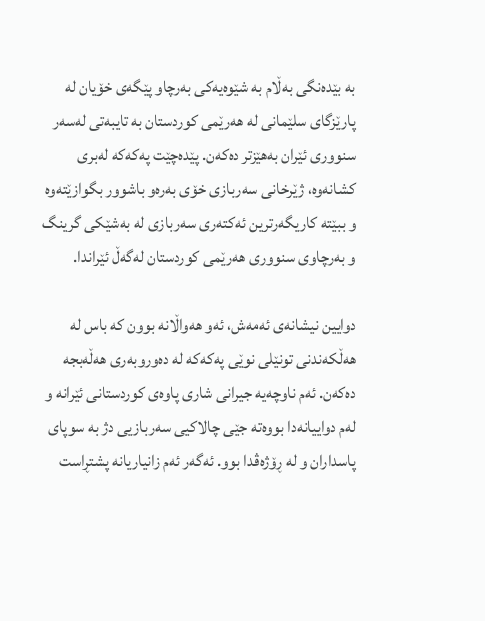بە بێدەنگی بەڵام بە شێوەیەکی بەرچاو پێگەی خۆیان لە پارێزگای سلێمانی لە هەرێمی کوردستان بە تایبەتی لەسەر سنووری ئێران بەهێزتر دەکەن. پێدەچێت پەکەکە لەبری کشانەوە، ژێرخانی سەربازی خۆی بەرەو باشوور بگوازێتەوە و ببێتە کاریگەرترین ئەکتەری سەربازی لە بەشێکی گرینگ و بەرچاوی سنووری هەرێمی کوردستان لەگەڵ ئێراندا.

دوایین نیشانەی ئەمەش، ئەو هەواڵانە بوون کە باس لە هەڵکەندنی تونێلی نوێی پەکەکە لە دەوروبەری هەڵەبجە دەکەن. ئەم ناوچەیە جیرانی شاری پاوەی کوردستانی ئێرانە و لەم دواییانەدا بووەتە جێی چالاکیی سەربازیی دژ بە سوپای پاسداران و لە ڕۆژەڤدا بوو. ئەگەر ئەم زانیاریانە پشتڕاست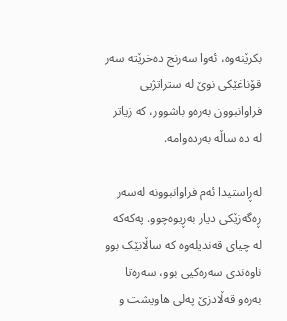بکرێنەوە، ئەوا سەرنج دەخرێتە سەر قۆناغێکی نوێ لە ستراتژیی فراوانبوون بەرەو باشوور، کە زیاتر لە دە ساڵە بەردەوامە.

لەڕاستیدا ئەم فراوانبوونە لەسەر ڕەگەزێکی دیار بەڕیوەچوو. پەکەکە لە چیای قەندیلەوە کە ساڵانێک بوو ناوەندی سەرەکیی بوو، سەرەتا بەرەو قەڵادزێ پەلی هاویشت و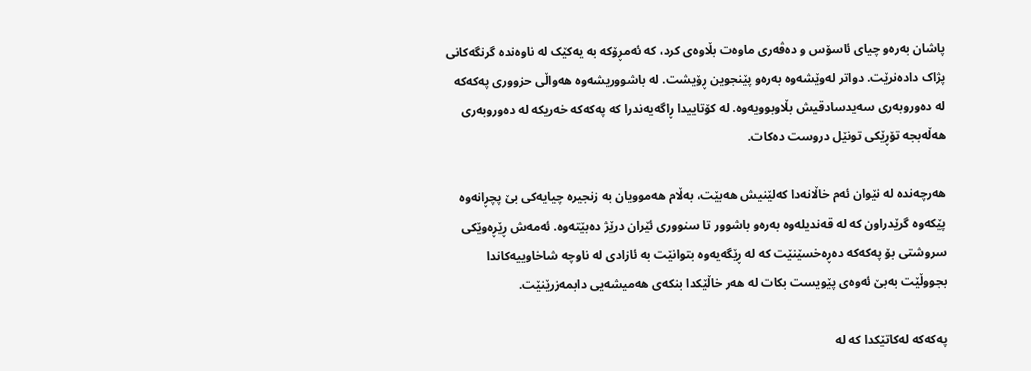پاشان بەرەو چیای ئاسۆس و دەڤەری ماوەت بڵاوەی کرد، کە ئەمڕۆکە بە یەکێک لە ناوەندە گرنگەکانی پژاک دادەنرێت. دواتر لەوێشەوە بەرەو پێنجوین ڕۆیشت. لە باشووریشەوە هەواڵی حزووری پەکەکە لە دەوروبەری سەیدسادقیش بڵاوبوویەوە. لە کۆتاییدا ڕاگەیەندرا کە پەکەکە خەریکە لە دەوروبەری هەڵەبجە تۆڕێکی تونێل دروست دەکات.

هەرچەندە لە نێوان ئەم خاڵانەدا کەلێنیش هەبێت، بەڵام هەموویان بە زنجیرە چیایەکی بێ پچڕانەوە پێکەوە گرێدراون کە لە قەندیلەوە بەرەو باشوور تا سنووری ئێران درێژ دەبێتەوە. ئەمەش ڕێڕەوێکی سروشتی بۆ پەکەکە دەڕەخسێنێت کە لە ڕێگەیەوە بتوانێت بە ئازادی لە ناوچە شاخاوییەکاندا بجووڵێت بەبێ ئەوەی پێویست بکات لە هەر خاڵێکدا بنکەی هەمیشەیی دابمەزرێنێت.

پەکەکە لەکاتێکدا کە لە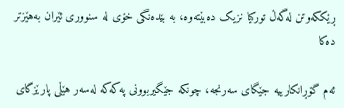ڕێککەوتن لەگەڵ تورکیا نزیک دەبێتەوە، بە بێدەنگی خۆی لە سنووری ئێران بەهێزتر دەکا

ئەم گۆڕانکارییە جێگای سەرنجە، چونکە جێگیربوونی پەکەکە لەسەر هێڵی پارێزگای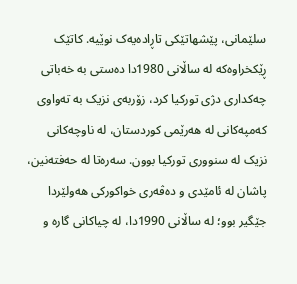سلێمانی، پێشهاتێکی تاڕادەیەک نوێیە. کاتێک ڕێکخراوەکە لە ساڵانی 1980دا دەستی بە خەباتی چەکداری دژی تورکیا کرد، زۆربەی نزیک بە تەواوی کەمپەکانی لە هەرێمی کوردستان، لە ناوچەکانی نزیک لە سنووری تورکیا بوون. سەرەتا لە حەفتەنین، پاشان لە ئامێدی و دەڤەری خواکورکی هەولێردا جێگیر بوو؛ لە ساڵانی 1990دا، لە چیاکانی گارە و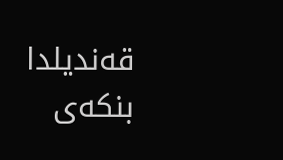قەندیلدا بنکەی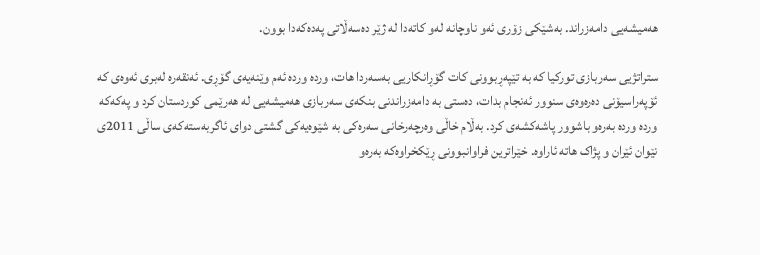هەمیشەیی دامەزراند. بەشێکی زۆری ئەو ناوچانە لەو کاتەدا لە ژێر دەسەڵاتی پەدەکەدا بوون.

ستراتژیی سەربازی تورکیا کە بە تێپەڕبوونی کات گۆڕانکاریی بەسەردا هات، وردە وردە ئەم وێنەیەی گۆڕی. ئەنقەرە لەبری ئەوەی کە ئۆپەراسیۆنی دەرەوەی سنوور ئەنجام بدات، دەستی بە دامەزراندنی بنکەی سەربازی هەمیشەیی لە هەرێمی کوردستان کرد و پەکەکە وردە وردە بەرەو باشوور پاشەکشەی کرد. بەڵام خاڵی وەرچەرخانی سەرەکی بە شێوەیەکی گشتی دوای ئاگربەستەکەی ساڵی 2011ی نێوان ئێران و پژاک هاتە ئاراوە. خێراترین فراوانبوونی ڕێکخراوەکە بەرەو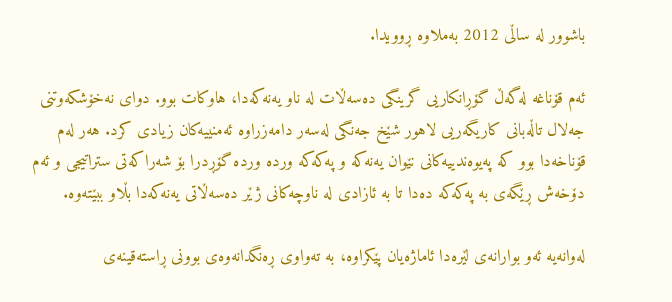باشوور لە ساڵی 2012 بەملاوە ڕوویدا.

ئەم قۆناغە لەگەڵ گۆڕانکاریی گرینگی دەسەڵات لە ناو یەنەکەدا، هاوکات بوو. دوای نەخۆشکەوتنی جەلال تاڵەبانی کاریگەریی لاهور شێخ جەنگی لەسەر دامەزراوە ئەمنییەکان زیادی کرد. هەر لەم قۆناخەدا بوو کە پەیوەندییەکانی نێوان یەنەکە و پەکەکە وردە وردە گۆڕدرا بۆ شەراکەتی ستراتیجی و ئەم دۆخەش ڕێگەی بە پەکەکە دەدا تا بە ئازادی لە ناوچەکانی ژێر دەسەڵاتی یەنەکەدا بڵاو ببێتەوە.

لەوانەیە ئەو بوارانەی لێرەدا ئاماژەیان پێکراوە، بە تەواوی ڕەنگدانەوەی بوونی ڕاستەقینەی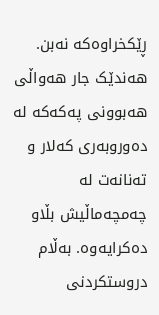ڕێکخراوەکە نەبن. هەندێک جار هەواڵی هەبوونی پەکەکە لە دەوروبەری کەلار و تەنانەت لە چەمچەماڵیش بڵاو دەکرایەوە. بەڵام دروستکردنی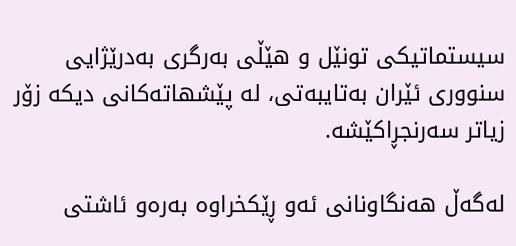سیستماتیکی تونێل و هێڵی بەرگری بەدرێژایی سنووری ئێران بەتایبەتی، لە پێشهاتەکانی دیکە زۆر زیاتر سەرنجڕاکێشە.

لەگەڵ هەنگاونانى ئەو ڕێکخراوە بەرەو ئاشتى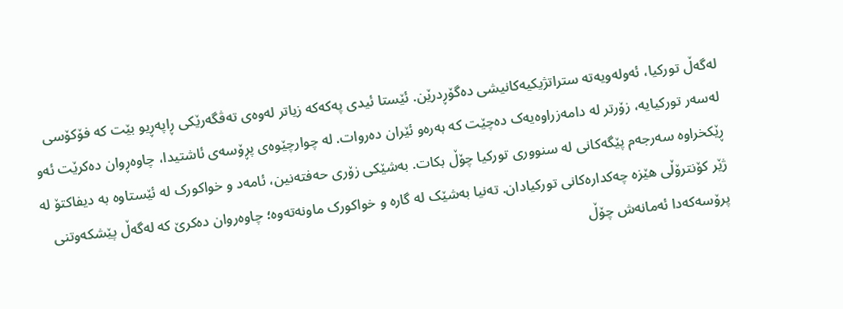لەگەڵ تورکیا، ئەولەویەتە ستراتژیکیەکانیشی دەگۆڕدرێن. ئێستا ئیدی پەکەکە زیاتر لەوەی تەڤگەرێکی ڕاپەڕیو بێت کە فۆکۆسی لەسەر تورکیایە، زۆرتر لە دامەزراوەیەک دەچێت کە بەرەو ئێران دەروات. لە چوارچێوەی پڕۆسەی ئاشتیدا، چاوەڕوان دەکرێت ئەو ڕێکخراوە سەرجەم پێگەکانی لە سنووری تورکیا چۆڵ بکات. بەشێکی زۆری حەفتەنین، ئامەد و خواکورک لە ئێستاوە بە دیفاکتۆ لە ژێر کۆنترۆڵی هێزە چەکدارەکانی تورکیادان. تەنیا بەشێک لە گارە و خواکورک ماونەتەوە؛ چاوەروان دەکرێ کە لەگەڵ پێشکەوتنی پرۆسەکەدا ئەمانەش چۆڵ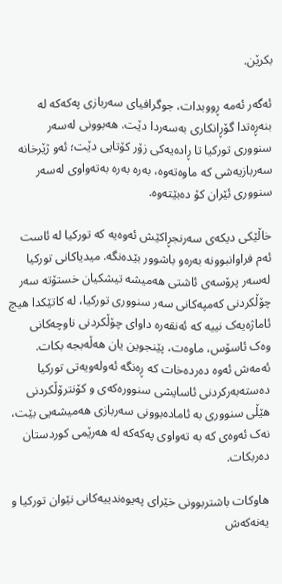بکرێن.

ئەگەر ئەمە ڕووبدات، جوگرافیای سەربازی پەکەکە لە بنەڕەتدا گۆڕانکاری بەسەردا دێت. هەبوونی لەسەر سنووری تورکیا تا ڕادەیەکی زۆر کۆتایی دێت؛ ئەو ژێرخانە سەربازیەشی کە ماوەتەوە، بەرە بەرە بەتەواوی لەسەر سنووری ئێران کۆ دەبێتەوە.

خاڵێکی دیکەی سەرنجڕاکێش ئەوەیە کە تورکیا لە ئاست ئەم فراوانبوونە بەرەو باشوور بێدەنگە. میدیاکانی تورکیا لەسەر پرۆسەی ئاشتی هەمیشە تیشکیان خستۆتە سەر چۆڵکردنی کەمپەکانی سەر سنووری تورکیا، لە کاتێکدا هیچ ئاماژەیەک نییە کە ئەنقەرە داوای چۆڵکردنی ناوچەکانی وەک ئاسۆس، ماوەت، پێنجوین یان هەڵەبجە بکات. ئەمەش ئەوە دەردەخات کە ڕەنگە ئەولەویەتی تورکیا دەستەبەرکردنی ئاسایشی سنوورەکەی و کۆنترۆڵکردنی هێڵی سنووری بە ئامادەبوونی سەربازی هەمیشەیی بێت، نەک ئەوەی کە بە تەواوی پەکەکە لە هەرێمی کوردستان دەربکات.

هاوکات باشتربوونی خێرای پەیوەندییەکانی نێوان تورکیا و یەنەکەش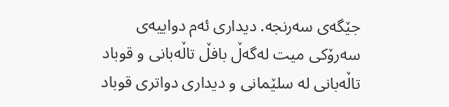جێگەی سەرنجە. دیداری ئەم دواییەی سەرۆکی میت لەگەڵ بافڵ تاڵەبانی و قوباد تاڵەبانی لە سلێمانی و دیداری دواتری قوباد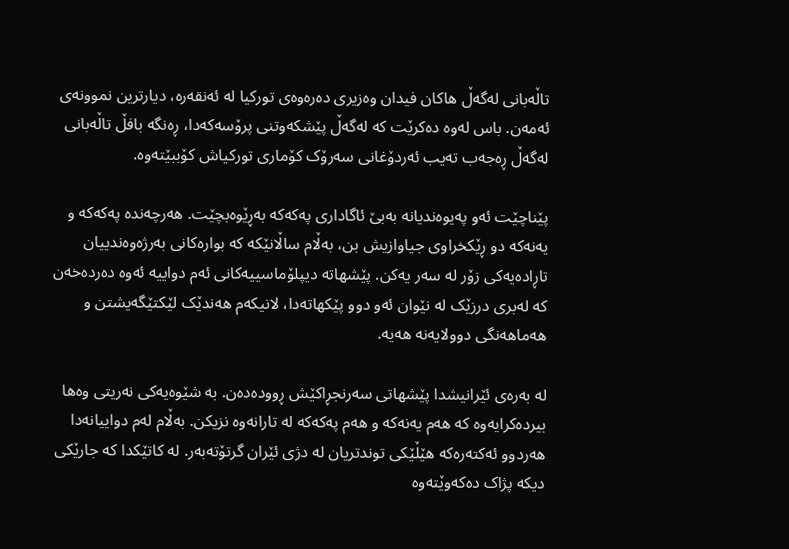تاڵەبانی لەگەڵ هاکان فیدان وەزیری دەرەوەی تورکیا لە ئەنقەرە، دیارترین نموونەی ئەمەن. باس لەوە دەکرێت کە لەگەڵ پێشکەوتنی پرۆسەکەدا، ڕەنگە بافڵ تاڵەبانی لەگەڵ ڕەجەب تەیب ئەردۆغانی سەرۆک کۆماری تورکیاش کۆببێتەوە.

پێناچێت ئەو پەیوەندیانە بەبێ ئاگاداری پەکەکە بەڕێوەبچێت. هەرچەندە پەکەکە و یەنەکە دو ڕێکخراوی جیاوازیش بن، بەڵام ساڵانێکە کە بوارەکانی بەرژەوەندییان تاڕادەیەکی زۆر لە سەر یەکن. پێشهاتە دیپلۆماسییەکانی ئەم دواییە ئەوە دەردەخەن کە لەبری درزێک لە نێوان ئەو دوو پێکهاتەدا، لانیکەم هەندێک لێکتێگەیشتن و هەماهەنگی دوولایەنە هەیە.

لە بەرەی ئێرانیشدا پێشهاتی سەرنجڕاکێش ڕوودەدەن. بە شێوەیەکی نەریتی وەها بیردەکرایەوە کە هەم یەنەکە و هەم پەکەکە لە تارانەوە نزیکن. بەڵام لەم دواییانەدا هەردوو ئەکتەرەکە هێڵێکی توندتریان لە دژی ئێران گرتۆتەبەر. لە کاتێکدا کە جارێکی دیکە پژاک دەکەوێتەوە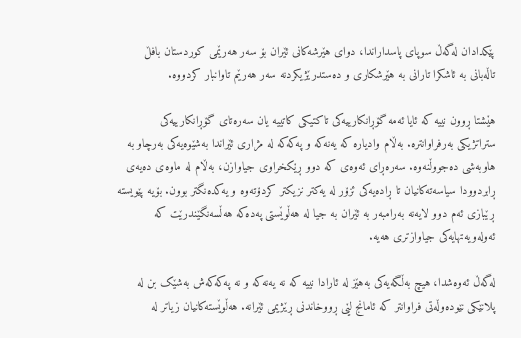پێکدادان لەگەڵ سوپای پاسداراندا، دوای هێرشەکانی ئێران بۆ سەر هەرێمی کوردستان بافڵ تاڵەبانی بە ئاشکرا تارانی بە هێرشکاری و دەستدرێژیکردنە سەر هەرێم تاوانبار کردووە.

هێشتا ڕوون نییە کە ئایا ئەمە گۆڕانکارییەکی تاکتیکی کاتییە یان سەرەتای گۆڕانکارییەکی ستراتژیکی بەرفراوانترە. بەڵام وادیارە کە یەنەکە و پەکەکە لە مژاری ئێراندا بەشێوەیەکی بەرچاو بە هاوبەشی دەجووڵنەوە. سەرەڕای ئەوەی کە دوو ڕێکخراوی جیاوازن، بەڵام لە ماوەی دەیەی ڕابردوودا سیاسەتەکانیان تا ڕادەیەکی ئزۆر لە یەکتر نزیکتر کردۆتەوە و یەکدەنگتر بوون. بۆیە پێویستە ڕێبازی ئەم دوو لایەنە بەرامبەر بە ئێران بە جیا لە هەڵوێستی پەدەکە هەڵسەنگێندرێت کە ئەولەویەتهایەکی جیاوازتری هەیە.

لەگەڵ ئەوەشدا، هیچ بەڵگەیەکی بەهێز لە ئارادا نییە کە نە یەنەکە و نە پەکەکەش بەشێک بن لە پلانێکی نێودەوڵەتی فراوانتر کە ئامانج لێی ڕووخاندنی ڕێژیمی ئێرانە. هەڵوێستەکانیان زیاتر لە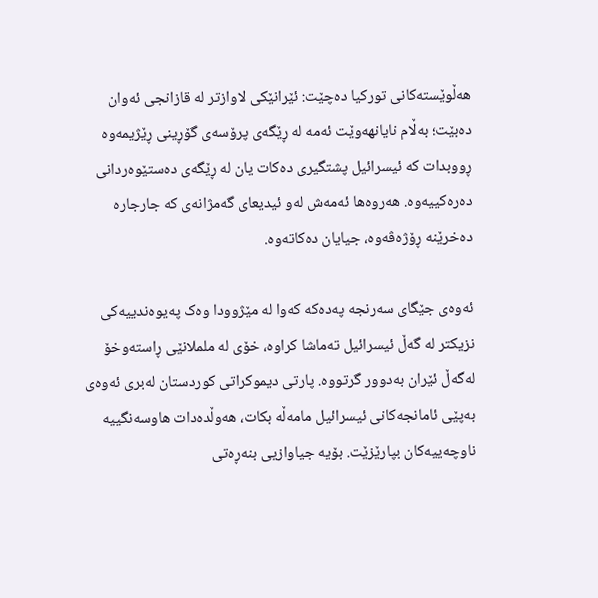هەڵوێستەکانی تورکیا دەچێت: ئێرانێکی لاوازتر لە قازانجی ئەوان دەبێت؛ بەڵام نایانهەوێت ئەمە لە ڕێگەی پرۆسەی گۆڕینی ڕێژیمەوە ڕووبدات کە ئیسرائیل پشتگیری دەکات یان لە ڕێگەی دەستێوەردانی دەرەکییەوە. هەروەها ئەمەش لەو ئیدیعای گەمژانەی کە جارجارە دەخرێنە ڕۆژەڤەوە، جیایان دەکاتەوە.

ئەوەی جێگای سەرنجە پەدەکە کەوا لە مێژوودا وەک پەیوەندییەکی نزیکتر لە گەڵ ئیسرائیل تەماشا کراوە، خۆی لە ململانێی ڕاستەوخۆ لەگەڵ ئێران بەدوور گرتووە. پارتی دیموکراتی کوردستان لەبری ئەوەی بەپێی ئامانجەکانی ئیسرائیل مامەڵە بکات، هەوڵدەدات هاوسەنگییە ناوچەییەکان بپارێزێت. بۆیە جیاوازیی بنەڕەتی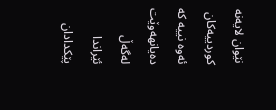نێوان لایەنە کوردییەکان ئەوە نییە کە دەیانهەوێت لەگەڵ ئێراندا پێکدادان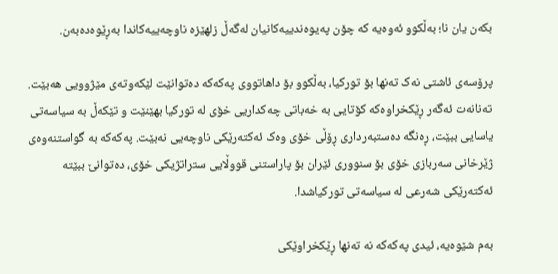بکەن یان نا؛ بەڵکوو ئەوەیە کە چۆن پەیوەندییەکانیان لەگەڵ زلهێزە ناوچەییەکاندا بەڕێوەدەبەن.

پرۆسەی ئاشتی نەک تەنها بۆ تورکیا، بەڵکوو بۆ داهاتووی پەکەکە دەتوانێت لێکەوتەی مێژوویی هەبێت. تەنانەت ئەگەر ڕێکخراوەکە کۆتایی بە خەباتی چەکداریی خۆی لە تورکیا بهێنێت و تێکەڵ بە سیاسەتی یاسایی ببێت، ڕەنگە دەستبەرداری ڕۆڵی خۆی وەک ئەکتەرێکی ناوچەیی نەبێت. پەکەکە بە گواستنەوەی ژێرخانی سەربازی خۆی بۆ سنووری ئێران بۆ پاراستنی قووڵایی ستراتژیکی خۆی، دەتوانێ ببێتە ئەکتەرێکی شەرعی لە سیاسەتی تورکیاشدا.

بەم شێوەیە، ئیدی پەکەکە نە تەنها ڕێکخراوێکی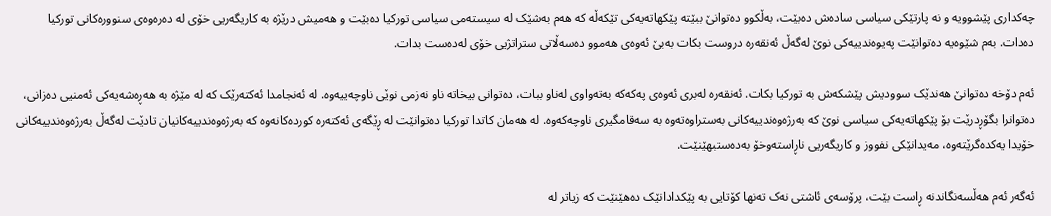چەکداری پێشوویە و نە پارتێکی سیاسی سادەش دەبێت، بەڵکوو دەتوانێ ببێتە پێکهاتەیەکی تێکەڵە کە هەم بەشێک لە سیستەمی سیاسی تورکیا دەبێت و هەمیش درێژە بە کاریگەریی خۆی لە دەرەوەی سنوورەکانی تورکیا دەدات. بەم شێوەیە دەتوانێت پەیوەندییەکی نوێ لەگەڵ ئەنقەرە دروست بکات بەبێ ئەوەی هەموو دەسەڵاتی ستراتژیی خۆی لەدەست بدات.

ئەم دۆخە دەتوانێ هەندێک سوودیش پێشکەش بە تورکیا بکات. ئەنقەرە لەبری ئەوەی پەکەکە بەتەواوی لەناو ببات، دەتوانی بیخاتە ناو نەزمی نوێی ناوچەییەوە. لە ئەنجامدا ئەکتەرێک کە لە مێژە بە هەڕەشەیەکی ئەمنیی دەزانی، دەتوانرا بگۆڕدرێت بۆ پێکهاتەیەکی سیاسی نوێ کە بەرژەوەندییەکانی بەستراوەتەوە بە سەقامگیری ناوچەکەوە. لە هەمان کاتدا تورکیا دەتوانێت لە ڕێگەی ئەکتەرە کوردەکانەوە کە بەرژەوەندییەکانیان تادێت لەگەڵ بەرژەوەندییەکانی خۆیدا یەکدەگرێتەوە، مەیدانێکی نفووز و کاریگەریی ناڕاستەوخۆ بەدەستبهێنێت.

ئەگەر ئەم هەڵسەنگاندنە ڕاست بێت، پرۆسەی ئاشتی نەک تەنها کۆتایی بە پێکدادانێک دەهێنێت کە زیاتر لە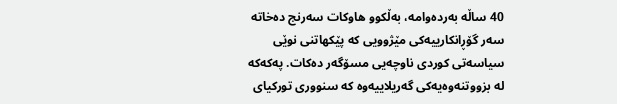40 ساڵە بەردەوامە، بەڵکوو هاوکات سەرنج دەخاتە سەر گۆڕانکارییەکی مێژوویی کە پێکهاتنی نوێی سیاسەتی کوردی ناوچەیی مسۆگەر دەکات. پەکەکە لە بزووتنەوەیەکی گەریلاییەوە کە سنووری تورکیای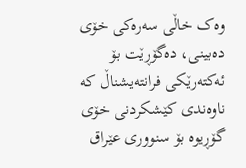وەک خاڵی سەرەکی خۆی دەبینی، دەگۆڕێت بۆ ئەکتەرێکی فرانتەیشناڵ کە ناوەندی کێشکردنی خۆی گۆڕیوە بۆ سنووری عێراق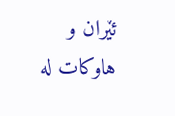ئێران و هاوکات لە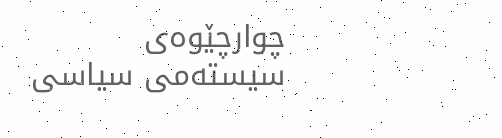چوارچێوەی سیستەمی سیاسی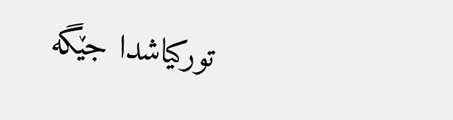تورکیاشدا جێگە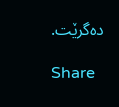دەگرێت.

Share